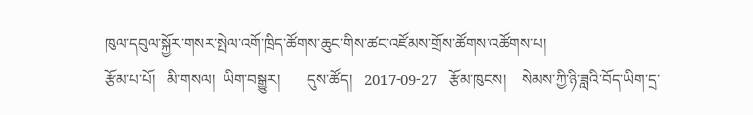ཁུལ་དབུལ་སྐྱོར་གསར་སྤེལ་འགོ་ཁྲིད་ཚོགས་ཆུང་གིས་ཚང་འཛོམས་གྲོས་ཚོགས་འཚོགས་པ།
རྩོམ་པ་པོ།   མི་གསལ།  ཡིག་བསྒྱུར།       དུས་ཚོད།   2017-09-27   རྩོམ་ཁུངས།    སེམས་ཀྱི་ཉི་ཟླའི་བོད་ཡིག་དྲ་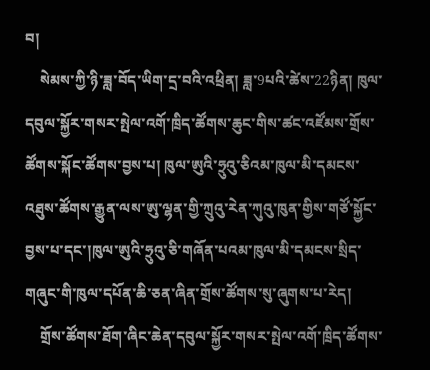བ།
    སེམས་ཀྱི་ཉི་ཟླ་བོད་ཡིག་དྲ་བའི་འཕྲིན། ཟླ་9པའི་ཚེས་22ཉིན། ཁུལ་དབུལ་སྐྱོར་གསར་སྤེལ་འགོ་ཁྲིད་ཚོགས་ཆུང་གིས་ཚང་འཛོམས་གྲོས་ཚོགས་སྐོང་ཚོགས་བྱས་པ། ཁུལ་ཨུའི་ཧྲུའུ་ཅིའམ་ཁུལ་མི་དམངས་འཐུས་ཚོགས་རྒྱུན་ལས་ཨུ་ལྷན་གྱི་ཀྲུའུ་རེན་ཀུའུ་ཁུན་གྱིས་གཙོ་སྐྱོང་བྱས་པ་དང་།ཁུལ་ཨུའི་ཧྲུའུ་ཅི་གཞོན་པའམ་ཁུལ་མི་དམངས་སྲིད་གཞུང་གི་ཁུལ་དཔོན་ཆི་ཅན་ཞིན་གྲོས་ཚོགས་སུ་ཞུགས་པ་རེད།
    གྲོས་ཚོགས་ཐོག་ཞིང་ཆེན་དབུལ་སྐྱོར་གསར་སྤེལ་འགོ་ཁྲིད་ཚོགས་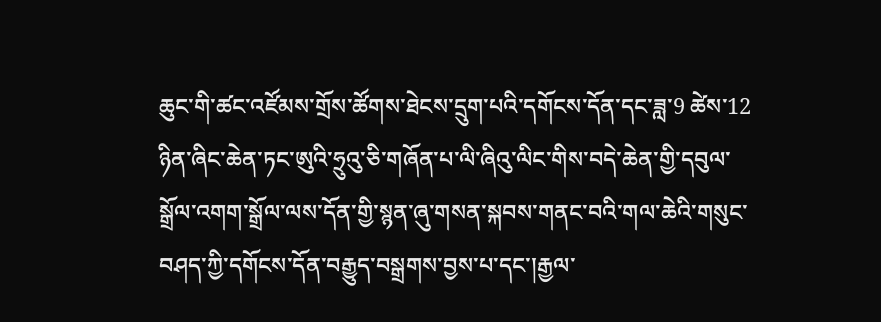ཆུང་གི་ཚང་འཛོམས་གྲོས་ཚོགས་ཐེངས་དྲུག་པའི་དགོངས་དོན་དང་ཟླ་9 ཚེས་12 ཉིན་ཞིང་ཆེན་ཏང་ཨུའི་ཧྲུའུ་ཅི་གཞོན་པ་ལི་ཞིའུ་ལིང་གིས་བདེ་ཆེན་གྱི་དབུལ་སྒྲོལ་འགག་སྒྲོལ་ལས་དོན་གྱི་སྙན་ཞུ་གསན་སྐབས་གནང་བའི་གལ་ཆེའི་གསུང་བཤད་ཀྱི་དགོངས་དོན་བརྒྱུད་བསྒྲགས་བྱས་པ་དང་།རྒྱལ་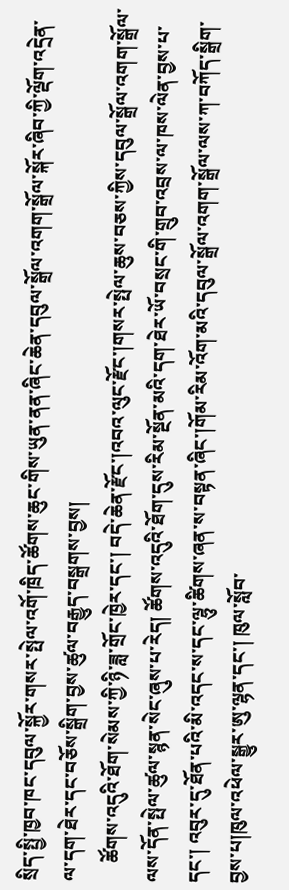སྲིད་སྤྱི་ཁྱབ་ཁང་དབུལ་སྐྱོར་གསར་སྤེལ་འགོ་ཁྲིད་ཚོགས་ཆུང་གིས་ཡུན་ནན་ཞིང་ཆེན་དབུལ་སྒྲོལ་འགག་སྒྲོལ་སྐོར་ཞིབ་ཀྱི་ལྡོག་འདྲེན་ལ་དག་ཐེར་དང་བཅོས་སྒྲིག་བྱས་ཚུལ་བརྒྱུད་བསྒྲགས་བྱས།
    ཚོགས་འདུའི་ཐོག་སེམས་ཀྱི་ཉི་ཟླ་གྲོང་ཁྱེར་དང་། བདེ་ཆེན་རྫོང་།འབའ་ལུང་རྫོང་།གསར་སྤེལ་ཆུས་བཅས་ཀྱིས་དབུལ་སྒྲོལ་འགག་སྒྲོལ་ལས་དོན་སྤེལ་ཚུལ་སྙན་སེང་ཞུས་པ་རེད། ཚོགས་འདུའི་ཐོག་དུས་རིམ་སྔོན་མའི་དག་ཐེར་ཡོ་བསྲང་གི་གྲུབ་འབྲས་ལ་ཁས་ལེན་བྱས་པ་དང་། འབུར་དུ་ཐོན་པའི་མི་འདང་ས་དང་ལྷུ་ཚིགས་ཞན་ས་བསྟན་ཞིང་།གོམ་རིམ་འོག་མའི་དབུལ་སྒྲོལ་འགག་སྒྲོལ་ལས་ཀ་བཀོད་སྒྲིག་བྱས་པ།ཁུལ་འཕེལ་སྒྱུར་ཨུ་ལྷན་དང་། ཁུལ་སློབ་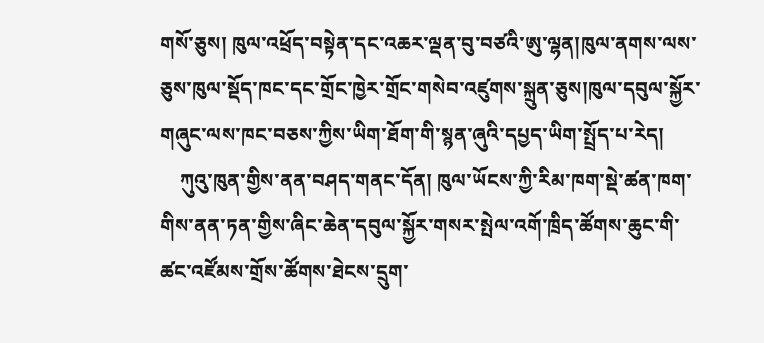གསོ་ཅུས། ཁུལ་འཕྲོད་བསྟེན་དང་འཆར་ལྡན་བུ་བཙའི་ཨུ་ལྷན།ཁུལ་ནགས་ལས་ཅུས་ཁུལ་སྡོད་ཁང་དང་གྲོང་ཁྱེར་གྲོང་གསེབ་འཛུགས་སྐྲུན་ཅུས།ཁུལ་དབུལ་སྐྱོར་གཞུང་ལས་ཁང་བཅས་ཀྱིས་ཡིག་ཐོག་གི་སྙན་ཞུའི་དཔྱད་ཡིག་སྤྲོད་པ་རེད།
    ཀུའུ་ཁུན་གྱིས་ནན་བཤད་གནང་དོན། ཁུལ་ཡོངས་ཀྱི་རིམ་ཁག་སྡེ་ཚན་ཁག་གིས་ནན་ཏན་གྱིས་ཞིང་ཆེན་དབུལ་སྐྱོར་གསར་སྤེལ་འགོ་ཁྲིད་ཚོགས་ཆུང་གི་ཚང་འཛོམས་གྲོས་ཚོགས་ཐེངས་དྲུག་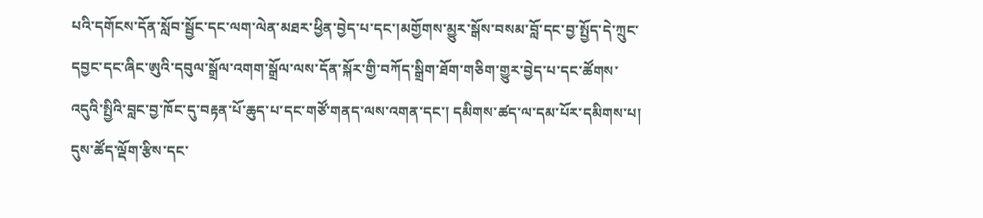པའི་དགོངས་དོན་སློབ་སྦྱོང་དང་ལག་ལེན་མཐར་ཕྱིན་བྱེད་པ་དང་།མགྱོགས་མྱུར་སྒོས་བསམ་བློ་དང་བྱ་སྤྱོད་དེ་ཀྲུང་དབྱང་དང་ཞིང་ཨུའི་དབུལ་སྒྲོལ་འགག་སྒྲོལ་ལས་དོན་སྐོར་གྱི་བཀོད་སྒྲིག་ཐོག་གཅིག་གྱུར་བྱེད་པ་དང་ཚོགས་འདུའི་སྤྱིའི་བླང་བྱ་ཁོང་དུ་བརྟན་པོ་ཆུད་པ་དང་གཙོ་གནད་ལས་འགན་དང་། དམིགས་ཚད་ལ་དམ་པོར་དམིགས་པ། དུས་ཚོད་ལྡོག་རྩིས་དང་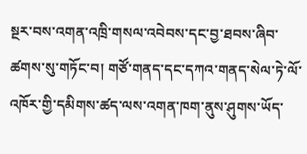སྔར་བས་འགན་འཁྲི་གསལ་འབེབས་དང་བྱ་ཐབས་ཞིབ་ཚགས་སུ་གཏོང་བ། གཙོ་གནད་དང་དཀའ་གནད་སེལ་ཏེ་ལོ་འཁོར་གྱི་དམིགས་ཚད་ལས་འགན་ཁག་ནུས་ཤུགས་ཡོད་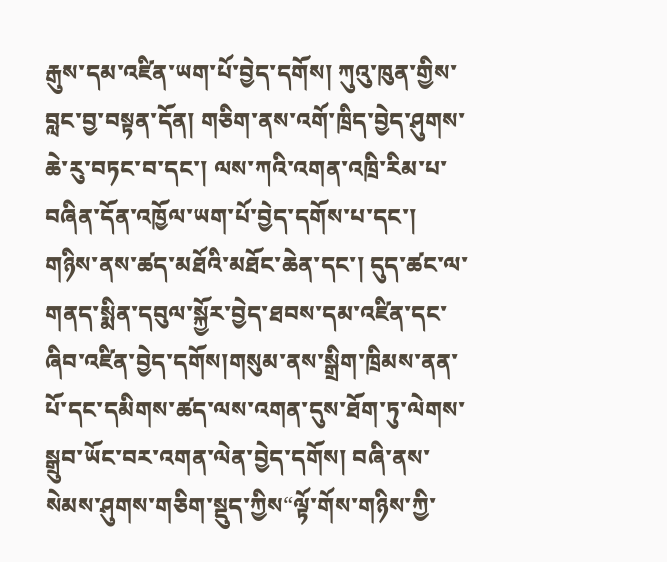རྒུས་དམ་འཛིན་ཡག་པོ་བྱེད་དགོས། ཀུའུ་ཁུན་གྱིས་བླང་བྱ་བསྟན་དོན། གཅིག་ནས་འགོ་ཁྲིད་བྱེད་ཤུགས་ཆེ་རུ་བཏང་བ་དང་། ལས་ཀའི་འགན་འཁྲི་རིམ་པ་བཞིན་དོན་འཁྱོལ་ཡག་པོ་བྱེད་དགོས་པ་དང་། གཉིས་ནས་ཚད་མཐོའི་མཐོང་ཆེན་དང་། དུད་ཚང་ལ་གནད་སྨིན་དབུལ་སྐྱོར་བྱེད་ཐབས་དམ་འཛིན་དང་ཞིབ་འཛིན་བྱེད་དགོས།གསུམ་ནས་སྒྲིག་ཁྲིམས་ནན་པོ་དང་དམིགས་ཚད་ལས་འགན་དུས་ཐོག་ཏུ་ལེགས་སྒྲུབ་ཡོང་བར་འགན་ལེན་བྱེད་དགོས། བཞི་ནས་སེམས་ཤུགས་གཅིག་སྡུད་ཀྱིས“ལྟོ་གོས་གཉིས་ཀྱི་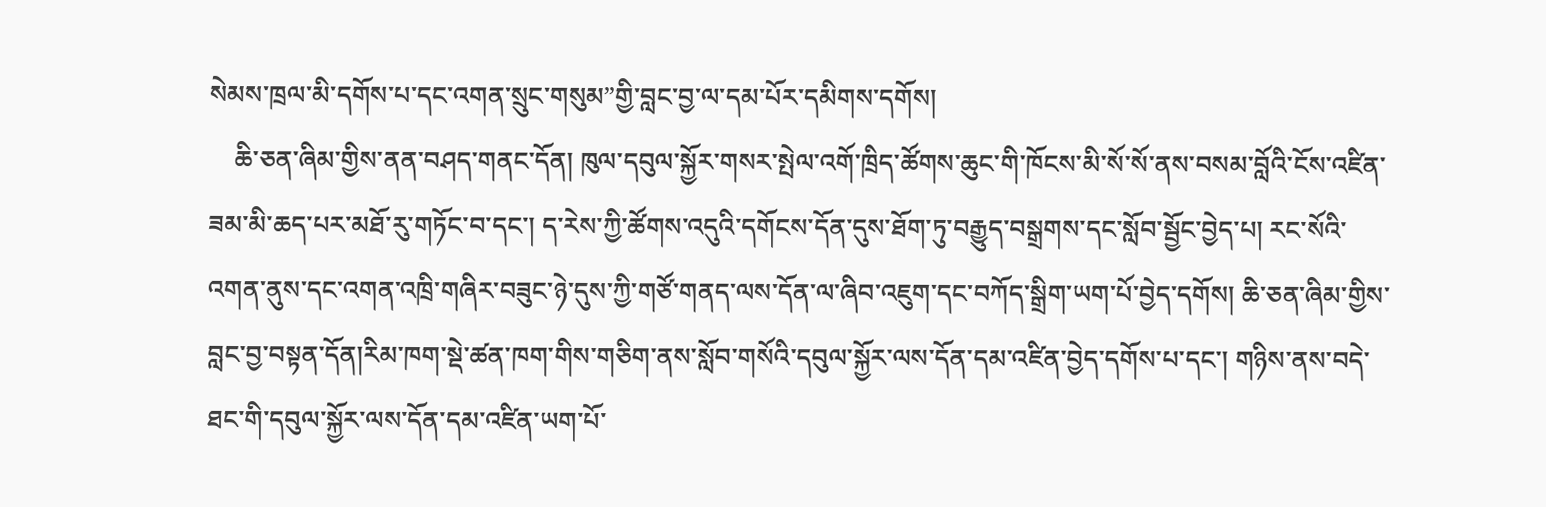སེམས་ཁྲལ་མི་དགོས་པ་དང་འགན་སྲུང་གསུམ”གྱི་བླང་བྱ་ལ་དམ་པོར་དམིགས་དགོས།
    ཆི་ཅན་ཞིམ་གྱིས་ནན་བཤད་གནང་དོན། ཁུལ་དབུལ་སྐྱོར་གསར་སྤེལ་འགོ་ཁྲིད་ཚོགས་ཆུང་གི་ཁོངས་མི་སོ་སོ་ནས་བསམ་བློའི་ངོས་འཛིན་ཟམ་མི་ཆད་པར་མཐོ་རུ་གཏོང་བ་དང་། ད་རེས་ཀྱི་ཚོགས་འདུའི་དགོངས་དོན་དུས་ཐོག་ཏུ་བརྒྱུད་བསྒྲགས་དང་སློབ་སྦྱོང་བྱེད་པ། རང་སོའི་འགན་ནུས་དང་འགན་འཁྲི་གཞིར་བཟུང་ཉེ་དུས་ཀྱི་གཙོ་གནད་ལས་དོན་ལ་ཞིབ་འཇུག་དང་བཀོད་སྒྲིག་ཡག་པོ་བྱེད་དགོས། ཆི་ཅན་ཞིམ་གྱིས་བླང་བྱ་བསྟན་དོན།རིམ་ཁག་སྡེ་ཚན་ཁག་གིས་གཅིག་ནས་སློབ་གསོའི་དབུལ་སྐྱོར་ལས་དོན་དམ་འཛིན་བྱེད་དགོས་པ་དང་། གཉིས་ནས་བདེ་ཐང་གི་དབུལ་སྐྱོར་ལས་དོན་དམ་འཛིན་ཡག་པོ་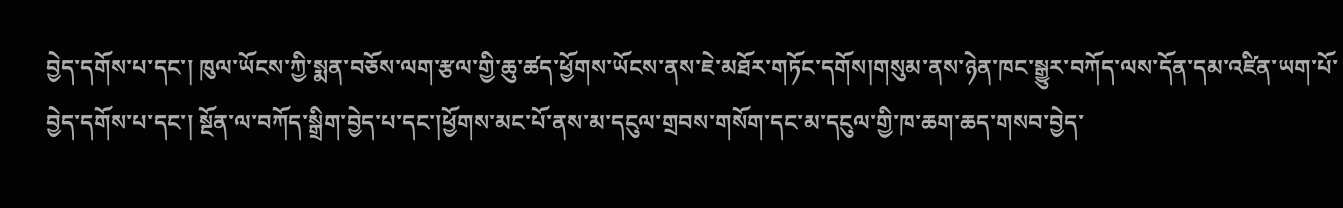བྱེད་དགོས་པ་དང་། ཁུལ་ཡོངས་ཀྱི་སྨན་བཅོས་ལག་རྩལ་གྱི་ཆུ་ཚད་ཕྱོགས་ཡོངས་ནས་ཇེ་མཐོར་གཏོང་དགོས།གསུམ་ནས་ཉེན་ཁང་སྒྱུར་བཀོད་ལས་དོན་དམ་འཛིན་ཡག་པོ་བྱེད་དགོས་པ་དང་། སྔོན་ལ་བཀོད་སྒྲིག་བྱེད་པ་དང་།ཕྱོགས་མང་པོ་ནས་མ་དངུལ་གྲབས་གསོག་དང་མ་དངུལ་གྱི་ཁ་ཆག་ཆད་གསབ་བྱེད་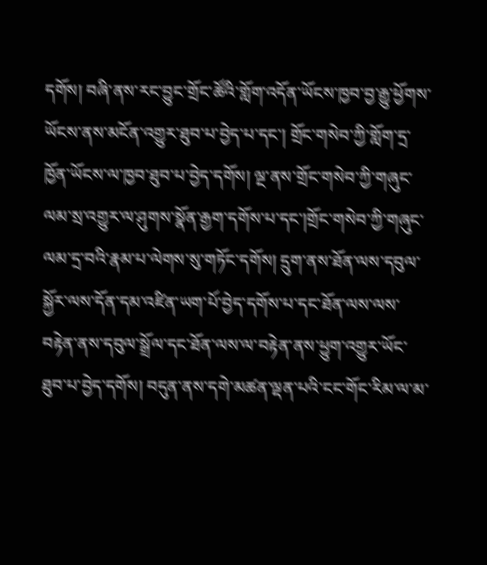དགོས། བཞི་ནས་རང་བྱུང་གྲོང་ཚོའི་གློག་འདོན་ཡོངས་ཁྱབ་བྱ་རྒྱུ་ཕྱོགས་ཡོངས་ནས་མངོན་འགྱུར་ཐུབ་པ་བྱེད་པ་དང་། གྲོང་གསེབ་ཀྱི་གློག་དྲ་ཁྱོན་ཡོངས་ལ་ཁྱབ་ཐུབ་པ་བྱེད་དགོས། ལྔ་ནས་གྲོང་གསེབ་ཀྱི་གཞུང་ལམ་སྲ་འགྱུར་ལ་ཤུགས་སྣོན་རྒྱག་དགོས་པ་དང་།གྲོང་གསེབ་ཀྱི་གཞུང་ལམ་དྲ་བའི་རྣམ་པ་ལེགས་སུ་གཏོང་དགོས། དྲུག་ནས་ཐོན་ལས་དབུལ་སྐྱོར་ལས་དོན་དམ་འཛིན་ཡག་པོ་བྱེད་དགོས་པ་དང་ཐོན་ལས་ལས་བརྟེན་ནས་དབུལ་སྒྲོལ་དང་ཐོན་ལས་ལ་བརྟེན་ནས་ཕྱུག་འགྱུར་ཡོང་ཐུབ་པ་བྱེད་དགོས། བདུན་ནས་དགེ་མཚན་ལྡན་པའི་ངང་གོང་རིམ་ལ་མ་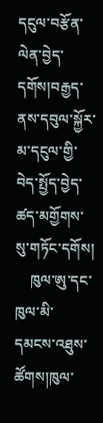དངུལ་བརྩོན་ལེན་བྱེད་དགོས།བརྒྱད་ནས་དབུལ་སྐྱོར་མ་དངུལ་གྱི་བེད་སྤྱོད་བྱེད་ཚད་མགྱོགས་སུ་གཏོང་དགོས།
    ཁུལ་ཨུ་དང་ཁུལ་མི་དམངས་འཐུས་ཚོགས།ཁུལ་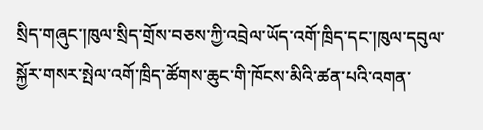སྲིད་གཞུང་།ཁུལ་སྲིད་གྲོས་བཅས་ཀྱི་འབྲེལ་ཡོད་འགོ་ཁྲིད་དང་།ཁུལ་དབུལ་སྐྱོར་གསར་སྤེལ་འགོ་ཁྲིད་ཚོགས་ཆུང་གི་ཁོངས་མིའི་ཚན་པའི་འགན་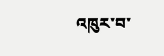འཁུར་བ་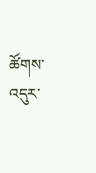ཚོགས་འདུར་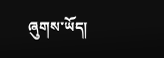ཞུགས་ཡོད།